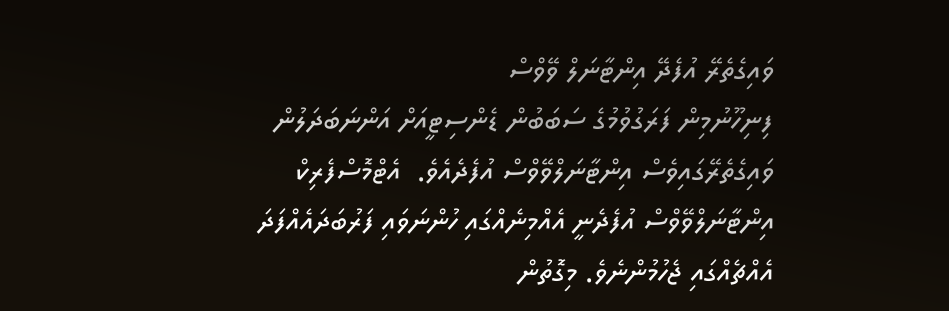ވައިގެތެރޭ އުފެދޭ އިންޓާނަލް ވޭވްސް
ފިނިހޫނުމިން ފަރަގުވުމުގެ ސަބަބުން ޑެންސިޓީއަށް އަންނަބަދަލުން ވައިގެތެރޭގައިވެސް އިންޓާނަލްވޭވްސް އުފެދެއެވެ.  އެޓްމޮސްފެރިކް އިންޓާނަލްވޭވްސް އުފެދެނީ އެއްމިނެއްގައި ހުންނަވައި ފަރުބަދައެއްފަދަ އެއްޗެއްގައި ޖެހުމުންނެވެ. މިގޮތުން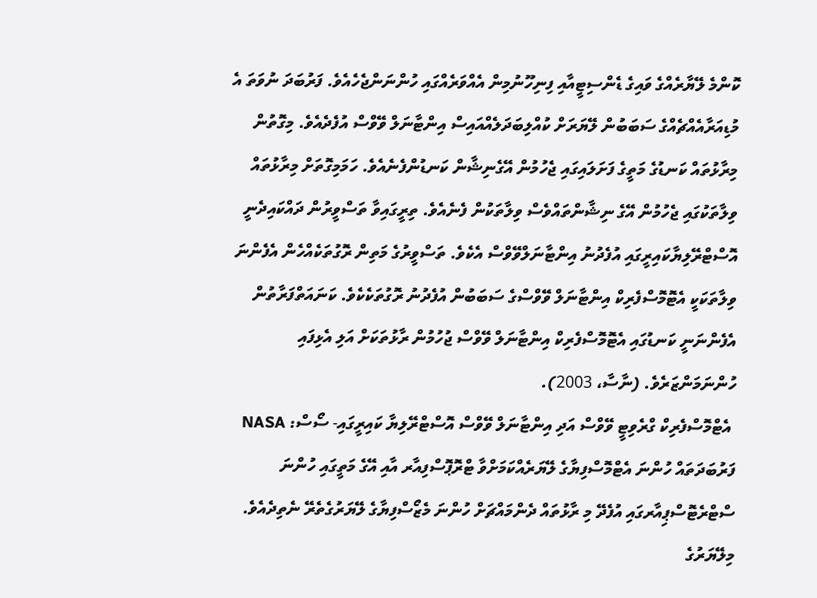ކޮންމެ ލޭޔާރެއްގެ ވައިގެ ޑެންސިޓީއާއި ފިނިހޫނުމިން އެއްވަރެއްގައި ހުންނަންޖެހެއެވެ. ފަރުބަދަ ނުވަތަ އެ މުޑިއަރާއެއްޗެއްގެ ސަބަބުން ލޭޔަރަށް ކުއްލިބަދަލެއްއައިސް އިންޓާނަލް ވޭވްސް އުފެދެއެވެ. މިގޮތުން މިރާޅުތައް ކަނޑުގެ މަތީގެ ފަށަލައިގައި ޖެހުމުން އޭގެނިޝާން ކަނޑުންފެނެއެވެ. ހަމަމިގޮތަށް މިރާޅުތައް ވިލާތަކުގައި ޖެހުމުން އޭގެ ނިޝާންތައްވެސް ވިލާތަކުން ފެނެއެވެ. ތިރީގައިވާ ތަސްވީރުން ދައްކައިދެނީ އޮސްޓްރޭލިޔާކައިރީގައި އުފެދުނު އިންޓާނަލްވޭވްސް އެކެވެ. ތަސްވީރުގެ މަތިން ރޮގުތަކެއްހެން އެފެންނަ ވިލާތަކަކީ އެޓޮމޮސްފެރިކް އިންޓާނަލް ވޭވްސްގެ ސަބަބުން އުފެދުނު ރޮގުތަކެކެވެ. ކަނައަތްފަރާތުން އެފެންނަނީ ކަނޑުގައި އެޓޮމޮސްފެރިކް އިންޓާނަލް ވޭވްސް ޖުހުމުން ރާޅުތަކަށް އަލި އެޅިފައި ހުންނަމަންޒަރެވެ. (ނާސާ، 2003).
 އެޓްމޮސްފެރިކް ގްރެވިޓީ ވޭވްސް އަދި އިންޓާނަލް ވޭވްސް އޮސްޓްރޭލިޔާ ކައިރީގައި- ސޯސް: NASA
ފަރުބަދަތައް ހުންނަ އެޓްމޮސްފިޔާގެ ލޭޔަރެއްކަމަށްވާ ޓްރޮޕޮސްފިއާރ އާއި އޭގެ މަތީގައި ހުންނަ ސްޓްރެޓޮސްޕިއާރގައި އުފެދޭ މި ރާޅުތައް ދެންމައްޗަށް ހުންނަ މެޒޯސްފިޔާގެ ލޭޔަރުގެތެރޭ ނެތިދެއެވެ. މިލޭޔަރުގެ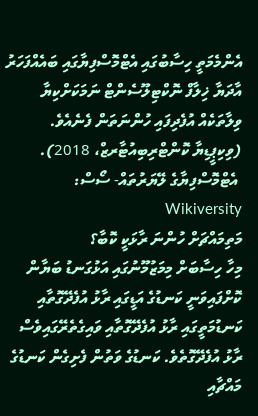އެންމެމަތީ ހިސާބުގައި އެޓްމޮސްފިޔާގައި ބައެއްފަހަރު އާދަޔާ ޚިލާފް ނޮކްޓިލޫސެންޓް ނަމަކަށްކިޔާ ވިލާތަކެއް އުފެދިފައި ހުންނަތަން ފެނެއެވެ. (ވިކިޕީޑިޔާ ކޮންޓްރިބިއުޓާރޒް، 2018).
 އެޓްމޮސްފިޔާގެ ލޭޔަރުތައް- ސޯސް: Wikiversity
މަތިމައްޗަށް ހުންނަ ރާޅަކީ ކޮބާ؟
މިހާ ހިސާބަށް މިމަޒުމޫނުގައި އަޅުގަނޑު ބަޔާން ކޮށްފައިވަނީ ކަނޑުގެ އަޑީގައި ރާޅު އުފެދޭގޮތާއި ކަނޑުމަތީގައި ރާޅު އުފެދޭގޮތާއި ވައިގެތެރޭގައިވެސް ރާޅު އުފެދޭގޮތެވެ. ކަނޑުގެ ވަތުން ފެށިގެން ކަނޑުގެ މައްޗާއި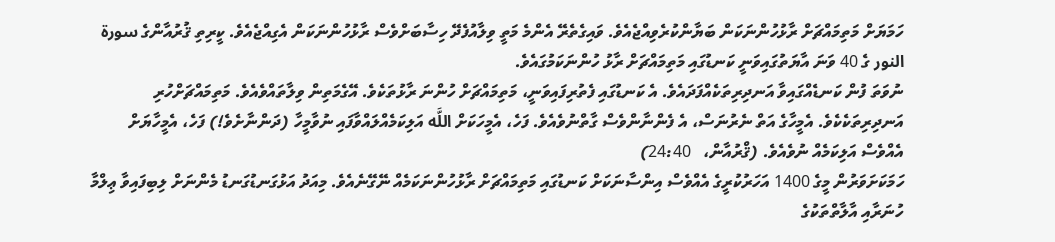ހަމަޔަށް މަތިމައްޗަށް ރާޅުހުންނަކަން ބަޔާންކުރެވިއްޖެއެވެ. ވައިގެތެރޭ އެންމެ މަތީ ވިލާއުފެދޭ ހިސާބަށްވެސް ރާޅުހުންނަކަން އެގިއްޖެއެވެ. ކީރިތި ޤުރުއާންގެ سورة النور ގެ 40 ވަނަ އާޔަތުގައިވަނީ ކަނޑުގައި މަތިމައްޗަށް ރާޅު ހުންނަކަމުގައެވެ.
ނުވަތަ ފުން ކަނޑެއްގައިވާ އަނދިރިތަކެއްފަދައެވެ. އެ ކަނޑުގައި ފެތުރިފައިވަނީ، މަތިމައްޗަށް ހުންނަ ރާޅުތަކެވެ. އޭގެމަތިން ވިލާތައްވެއެވެ. މަތިމައްޗަށްހުރި އަނދިރިތަކެކެވެ. އެމީހާގެ އަތް ނެރުނަސް، އެ ފެންނާންވެސް ގާތްނުވެއެވެ. ފަހެ، އެމީހަކަށް اللَّه އަލިކަމެއްލައްވާފައި ނުވާމީހާ (ދަންނާށެވެ!) ފަހެ، އެމީހާޔަށް އެއްވެސް އަލިކަމެއް ނުވެއެވެ. (ޤްރުއާން،   24:40)
ހަމަކަށަވަރުން މީގެ 1400 އަހަރުކުރީގެ އެއްވެސް އިންސާނަކަށް ކަނޑުގައި މަތިމައްޗަށް ރާޅުހުންނަކަމެއް ނޭގޭނެއެވެ. މިއަދު އަޅުގަނޑުގަނޑު މެންނަށް ލިބިފައިވާ ޢިލްމާ ހުނަރާއި އާލާތްތަކުގެ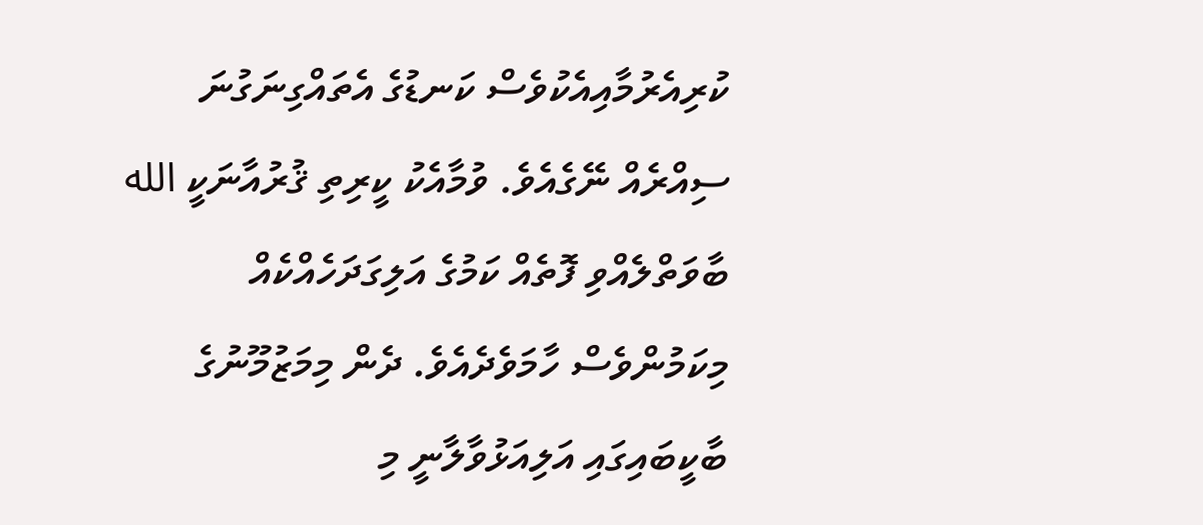ކުރިއެރުމާއިއެކުވެސް ކަނޑުގެ އެތައްގިނަގުނަ ސިއްރެއް ނޭގެއެވެ. ވުމާއެކު ކީރިތި ޤުރުއާނަކީ الله ބާވަތްލެއްވި ފޮތެއް ކަމުގެ އަލިގަދަހެއްކެއް މިކަމުންވެސް ހާމަވެދެއެވެ. ދެން މިމަޒުމޫނުގެ ބާކީބައިގައި އަލިއަޅުވާލާނީ މި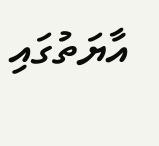އާޔަތުގައި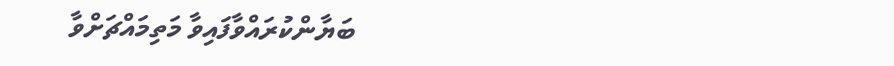ބަޔާންކުރައްވާފައިވާ މަތިމައްޗަށްވާ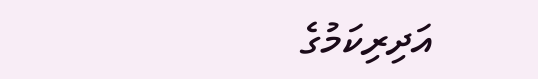އަދިރިކަމުގެ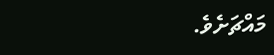މައްޗަށެވެ.